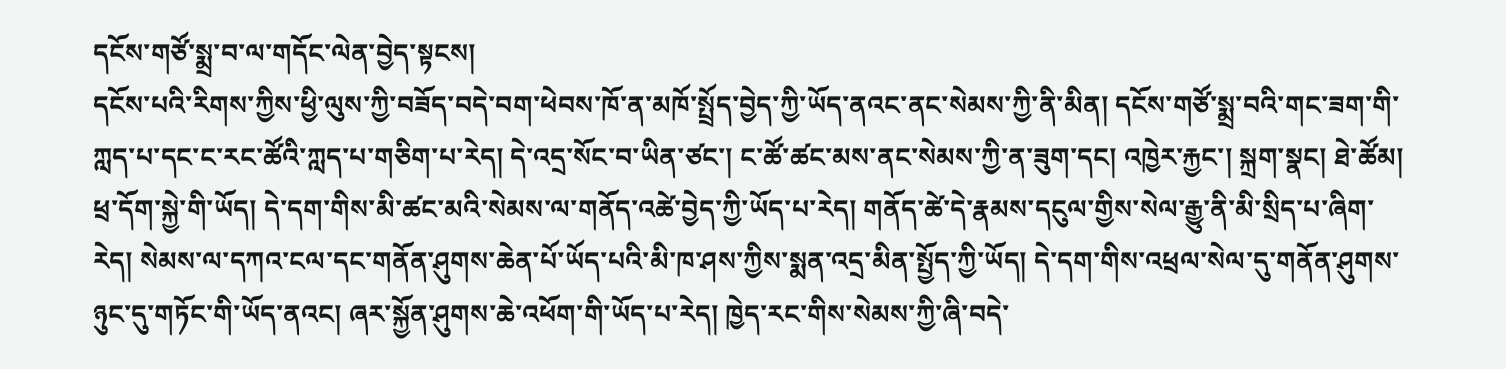དངོས་གཙོ་སྨྲ་བ་ལ་གདོང་ལེན་བྱེད་སྟངས།
དངོས་པའི་རིགས་ཀྱིས་ཕྱི་ལུས་ཀྱི་བཟོད་བདེ་བག་ཕེབས་ཁོ་ན་མཁོ་སྤྲོད་བྱེད་ཀྱི་ཡོད་ནའང་ནང་སེམས་ཀྱི་ནི་མིན། དངོས་གཙོ་སྨྲ་བའི་གང་ཟག་གི་ཀླད་པ་དང་ང་རང་ཚོའི་ཀླད་པ་གཅིག་པ་རེད། དེ་འདྲ་སོང་བ་ཡིན་ཙང་། ང་ཚོ་ཚང་མས་ནང་སེམས་ཀྱི་ན་ཟུག་དང། འཁྱེར་རྐྱང་། སྐྲག་སྣང། ཐེ་ཚོམ། ཕྲ་དོག་སྐྱེ་གི་ཡོད། དེ་དག་གིས་མི་ཚང་མའི་སེམས་ལ་གནོད་འཚེ་བྱེད་ཀྱི་ཡོད་པ་རེད། གནོད་ཚེ་དེ་རྣམས་དངུལ་གྱིས་སེལ་རྒྱུ་ནི་མི་སྲིད་པ་ཞིག་རེད། སེམས་ལ་དཀའ་ངལ་དང་གནོན་ཤུགས་ཆེན་པོ་ཡོད་པའི་མི་ཁ་ཤས་ཀྱིས་སྨན་འདྲ་མིན་སྤྱོད་ཀྱི་ཡོད། དེ་དག་གིས་འཕྲལ་སེལ་དུ་གནོན་ཤུགས་ཉུང་དུ་གཏོང་གི་ཡོད་ནའང། ཞར་སྐྱོན་ཤུགས་ཆེ་འཕོག་གི་ཡོད་པ་རེད། ཁྱེད་རང་གིས་སེམས་ཀྱི་ཞི་བདེ་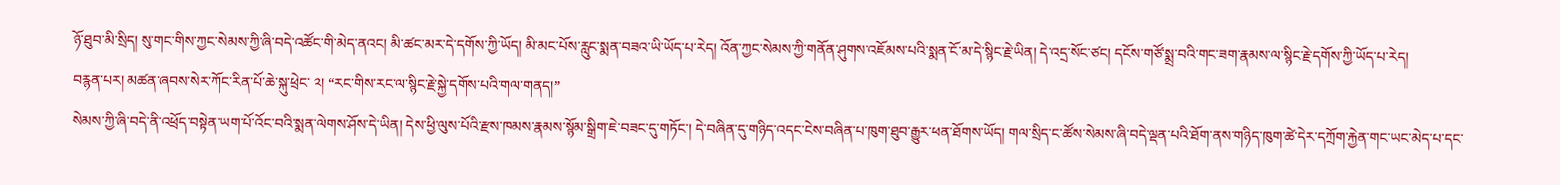ཉོ་ཐུབ་མི་སྲིད། སུ་གང་གིས་ཀྱང་སེམས་ཀྱི་ཞི་བདེ་འཚོང་གི་མེད་ནའང། མི་ཚང་མར་དེ་དགོས་ཀྱི་ཡོད། མི་མང་པོས་རླུང་སྨན་བཟའ་ཡི་ཡོད་པ་རེད། འོན་ཀྱང་སེམས་ཀྱི་གནོན་ཤུགས་འཇོམས་པའི་སྨན་ངོ་མ་དེ་སྙིང་རྗེ་ཡིན། དེ་འདྲ་སོང་ཙང། དངོས་གཙོ་སྨྲ་བའི་གང་ཟག་རྣམས་ལ་སྙིང་རྗེ་དགོས་ཀྱི་ཡོད་པ་རེད།
བརྙན་པར། མཚན་ཞབས་སེར་ཀོང་རིན་པོ་ཆེ་སྐུ་ཕྲེང་ ༢། “རང་གིས་རང་ལ་སྙིང་རྗེ་སྐྱེ་དགོས་པའི་གལ་གནད།”
སེམས་ཀྱི་ཞི་བདེ་ནི་འཕྲོད་བསྟེན་ཡག་པོ་འོང་བའི་སྨན་ལེགས་ཤོས་དེ་ཡིན། དེས་ཕྱི་ལུས་པོའི་རྫས་ཁམས་རྣམས་སྙོམ་སྒྲིག་ཇེ་བཟང་དུ་གཏོང་། དེ་བཞིན་དུ་གཉིད་འདང་ངེས་བཞིན་པ་ཁུག་ཐུབ་རྒྱུར་ཕན་ཐོགས་ཡོད། གལ་སྲིད་ང་ཚོས་སེམས་ཞི་བདེ་ལྡན་པའི་ཐོག་ནས་གཉིད་ཁུག་ཚེ་དེར་དཀྲོག་རྐྱེན་གང་ཡང་མེད་པ་དང་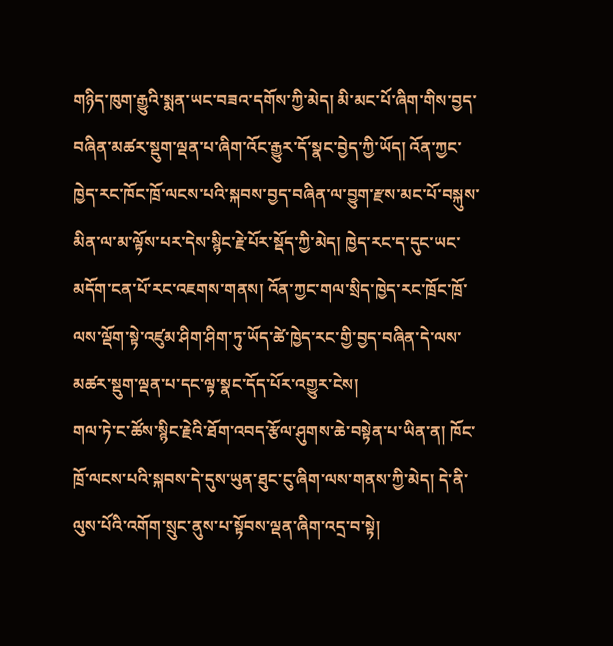གཉིད་ཁུག་རྒྱུའི་སྨན་ཡང་བཟའ་དགོས་ཀྱི་མེད། མི་མང་པོ་ཞིག་གིས་བྱད་བཞིན་མཚར་སྡུག་ལྡན་པ་ཞིག་འོང་རྒྱུར་དོ་སྣང་བྱེད་ཀྱི་ཡོད། འོན་ཀྱང་ཁྱེད་རང་ཁོང་ཁྲོ་ལངས་པའི་སྐབས་བྱད་བཞིན་ལ་བྱུག་རྫས་མང་པོ་བསྐུས་མིན་ལ་མ་ལྟོས་པར་དེས་སྙིང་རྗེ་པོར་སྡོད་ཀྱི་མེད། ཁྱེད་རང་ད་དུང་ཡང་མདོག་ངན་པོ་རང་འཇགས་གནས། འོན་ཀྱང་གལ་སྲིད་ཁྱེད་རང་ཁྲོང་ཁྲོ་ལས་ལྡོག་སྟེ་འཛུམ་ཤིག་ཤིག་ཏུ་ཡོད་ཚེ་ཁྱེད་རང་གྱི་བྱད་བཞིན་དེ་ལས་མཚར་སྡུག་ལྡན་པ་དང་ལྟ་སྣང་དོད་པོར་འགྱུར་ངེས།
གལ་ཏེ་ང་ཚོས་སྙིང་རྗེའི་ཐོག་འབད་རྩོལ་ཤུགས་ཆེ་བསྟེན་པ་ཡིན་ན། ཁོང་ཁྲོ་ལངས་པའི་སྐབས་དེ་དུས་ཡུན་ཐུང་ངུ་ཞིག་ལས་གནས་ཀྱི་མེད། དེ་ནི་ལུས་པོའི་འགོག་སྲུང་ནུས་པ་སྟོབས་ལྡན་ཞིག་འདྲ་བ་སྟེ།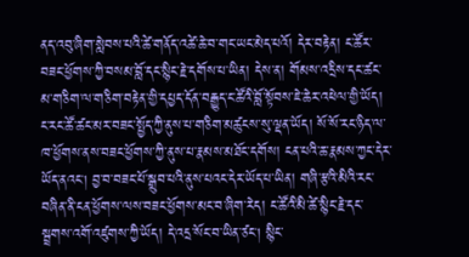ནད་འབུ་ཞིག་སླེབས་པའི་ཚེ་གནོད་འཚེ་ཆེ་བ་གང་ཡང་མེད་པའོ། དེར་བརྟེན། ང་ཚོར་བཟང་ཕྱོགས་ཀྱི་བསམ་བློ་དང་སྙིང་རྗེ་དགོས་པ་ཡིན། དེས་ན། གོམས་འདྲིས་དང་ཚང་མ་གཅིག་ལ་གཅིག་བརྟེན་གྱི་དཔྱད་དོན་བརྒྱུད་ང་ཚོའི་བློ་སྟོབས་ཇེ་ཆེར་འཕེལ་གྱི་ཡོད།
ང་རང་ཚོ་ཚང་མར་བཟང་སྤྱོད་ཀྱི་ནུས་པ་གཅིག་མཚུངས་སུ་ལྡན་ཡོད། སོ་སོ་རང་ཉིད་ལ་ཁ་ཕྱོགས་ནས་བཟང་ཕྱོགས་ཀྱི་ནུས་པ་རྣམས་མཐོང་དགོས། ངན་པའི་ཆ་རྣམས་ཀྱང་དེར་ཡོད་ནའང། བྱ་བ་བཟང་པོ་སྒྲུབ་པའི་ནུས་པའང་དེར་ཡོད་པ་ཡིན། གཞི་རྩའི་མིའི་རང་བཞིན་ནི་ངན་ཕྱོགས་ལས་བཟང་ཕྱོགས་མང་བ་ཞིག་རེད། ང་ཚོའི་མི་ཚེ་སྙིང་རྗེ་དང་སྦྲགས་འགོ་འཛུགས་ཀྱི་ཡོད། དེ་འདྲ་སོང་བ་ཡིན་ཙང། སྙིང་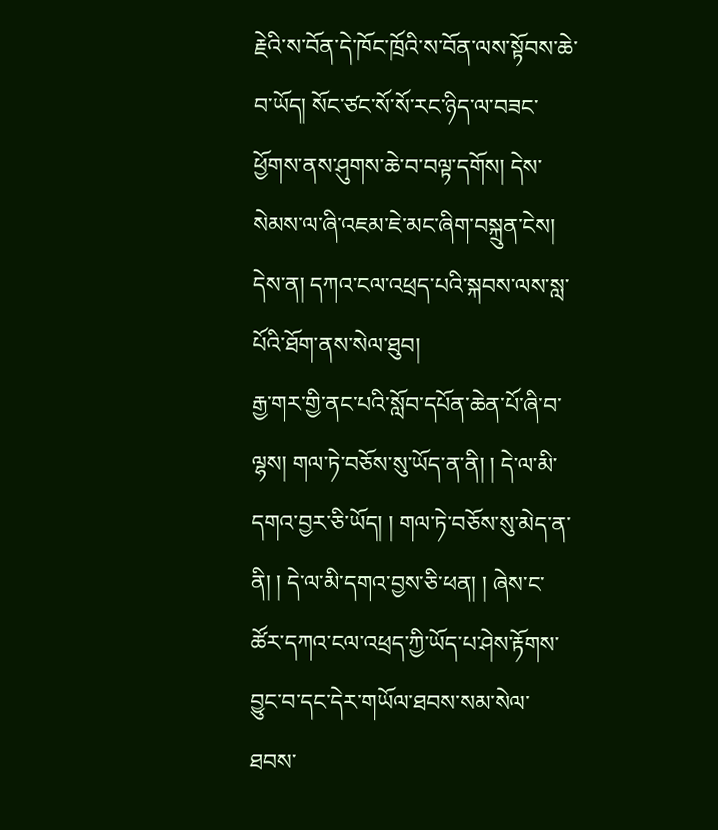རྗེའི་ས་བོན་དེ་ཁོང་ཁྲོའི་ས་བོན་ལས་སྟོབས་ཆེ་བ་ཡོད། སོང་ཙང་སོ་སོ་རང་ཉིད་ལ་བཟང་ཕྱོགས་ནས་ཤུགས་ཆེ་བ་བལྟ་དགོས། དེས་སེམས་ལ་ཞི་འཇམ་ཇེ་མང་ཞིག་བསྐྲུན་ངེས། དེས་ན། དཀའ་ངལ་འཕྲད་པའི་སྐབས་ལས་སླ་པོའི་ཐོག་ནས་སེལ་ཐུབ།
རྒྱ་གར་གྱི་ནང་པའི་སློབ་དཔོན་ཆེན་པོ་ཞི་བ་ལྷས། གལ་ཏེ་བཅོས་སུ་ཡོད་ན་ནི། ། དེ་ལ་མི་དགའ་བྱར་ཅི་ཡོད། ། གལ་ཏེ་བཅོས་སུ་མེད་ན་ནི། ། དེ་ལ་མི་དགའ་བྱས་ཅི་ཕན། ། ཞེས་ང་ཚོར་དཀའ་ངལ་འཕྲད་ཀྱི་ཡོད་པ་ཤེས་རྟོགས་བྱུང་བ་དང་དེར་གཡོལ་ཐབས་སམ་སེལ་ཐབས་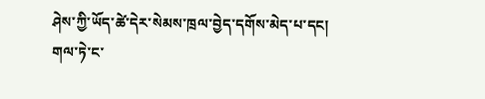ཤེས་ཀྱི་ཡོད་ཚེ་དེར་སེམས་ཁྲལ་བྱེད་དགོས་མེད་པ་དང། གལ་ཏེ་ང་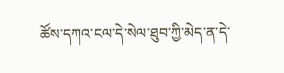ཚོས་དཀའ་ངལ་དེ་སེལ་ཐུབ་ཀྱི་མེད་ན་དེ་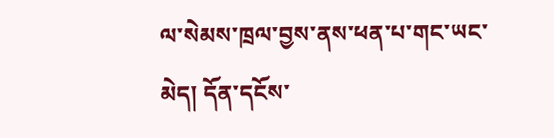ལ་སེམས་ཁྲལ་བྱས་ནས་ཕན་པ་གང་ཡང་མེད། དོན་དངོས་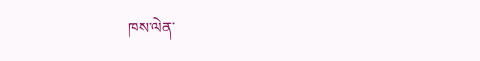ཁས་ལེན་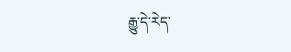རྒྱུ་དེ་རེད་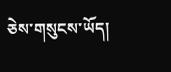ཅེས་གསུངས་ཡོད།